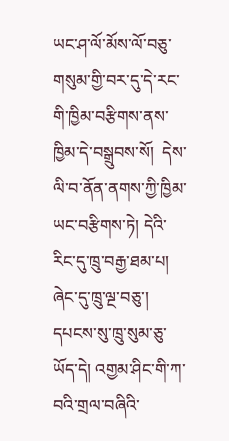ཡང་ཤ་ལོ་མོས་ལོ་བཅུ་གསུམ་གྱི་བར་དུ་དེ་རང་གི་ཁྱིམ་བརྩིགས་ནས་ཁྱིམ་དེ་བསྒྲུབས་སོ།  དེས་ལི་བ་ནོན་ནགས་ཀྱི་ཁྱིམ་ཡང་བརྩིགས་ཏེ། དེའི་རིང་དུ་ཁྲུ་བརྒྱ་ཐམ་པ། ཞེང་དུ་ཁྲུ་ལྔ་བཅུ་། དཔངས་སུ་ཁྲུ་སུམ་ཅུ་ཡོད་དེ། འགྱམ་ཤིང་གི་ཀ་བའི་གྲལ་བཞིའི་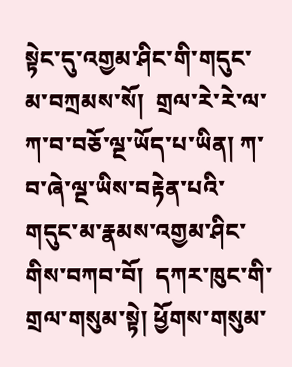སྟེང་དུ་འགྱམ་ཤིང་གི་གདུང་མ་བཀྲམས་སོ།  གྲལ་རེ་རེ་ལ་ཀ་བ་བཅོ་ལྔ་ཡོད་པ་ཡིན། ཀ་བ་ཞེ་ལྔ་ཡིས་བརྟེན་པའི་གདུང་མ་རྣམས་འགྱམ་ཤིང་གིས་བཀབ་བོ།  དཀར་ཁུང་གི་གྲལ་གསུམ་སྟེ། ཕྱོགས་གསུམ་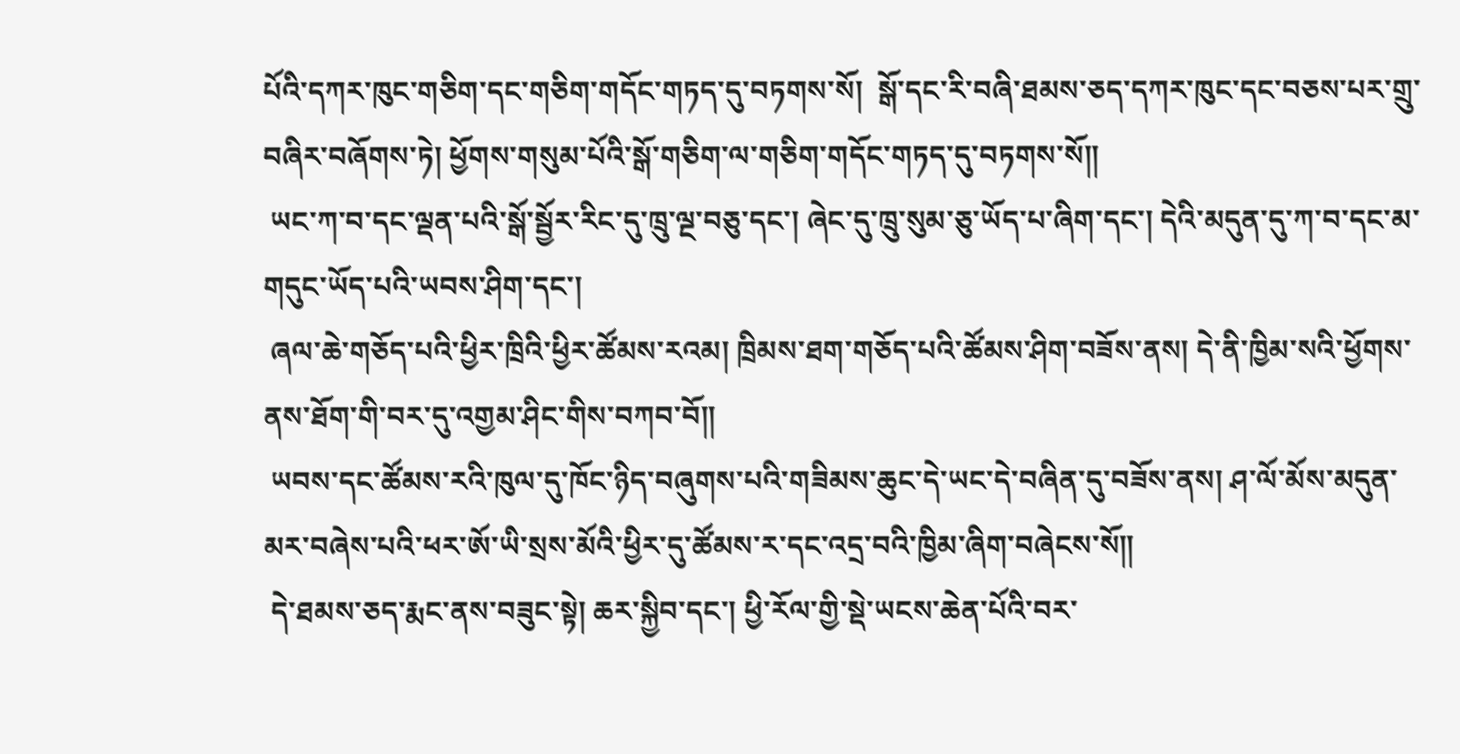པོའི་དཀར་ཁུང་གཅིག་དང་གཅིག་གདོང་གཏད་དུ་བཏགས་སོ།  སྒོ་དང་རི་བཞི་ཐམས་ཅད་དཀར་ཁུང་དང་བཅས་པར་གྲུ་བཞིར་བཞོགས་ཏེ། ཕྱོགས་གསུམ་པོའི་སྒོ་གཅིག་ལ་གཅིག་གདོང་གཏད་དུ་བཏགས་སོ༎
 ཡང་ཀ་བ་དང་ལྡན་པའི་སྒོ་སྦྱོར་རིང་དུ་ཁྲུ་ལྔ་བཅུ་དང་། ཞེང་དུ་ཁྲུ་སུམ་ཅུ་ཡོད་པ་ཞིག་དང་། དེའི་མདུན་དུ་ཀ་བ་དང་མ་གདུང་ཡོད་པའི་ཡབས་ཤིག་དང་།
 ཞལ་ཆེ་གཅོད་པའི་ཕྱིར་ཁྲིའི་ཕྱིར་ཚོམས་རའམ། ཁྲིམས་ཐག་གཅོད་པའི་ཚོམས་ཤིག་བཟོས་ནས། དེ་ནི་ཁྱིམ་སའི་ཕྱོགས་ནས་ཐོག་གི་བར་དུ་འགྱམ་ཤིང་གིས་བཀབ་བོ༎
 ཡབས་དང་ཚོམས་རའི་ཁུལ་དུ་ཁོང་ཉིད་བཞུགས་པའི་གཟིམས་ཆུང་དེ་ཡང་དེ་བཞིན་དུ་བཟོས་ནས། ཤ་ལོ་མོས་མདུན་མར་བཞེས་པའི་ཕར་ཨོ་ཡི་སྲས་མོའི་ཕྱིར་དུ་ཚོམས་ར་དང་འདྲ་བའི་ཁྱིམ་ཞིག་བཞེངས་སོ༎
 དེ་ཐམས་ཅད་རྨང་ནས་བཟུང་སྟེ། ཆར་སྐྱིབ་དང་། ཕྱི་རོལ་གྱི་སྡེ་ཡངས་ཆེན་པོའི་བར་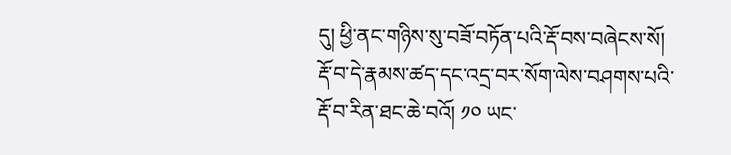དུ། ཕྱི་ནང་གཉིས་སུ་བཟོ་བཏོན་པའི་རྡོ་བས་བཞེངས་སོ། རྡོ་བ་དེ་རྣམས་ཚད་དང་འདྲ་བར་སོག་ལེས་བཤགས་པའི་རྡོ་བ་རིན་ཐང་ཆེ་བའོ། ༡༠ ཡང་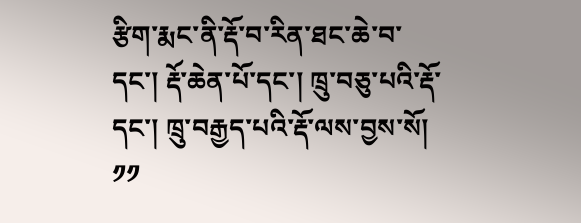རྩིག་རྨང་ནི་རྡོ་བ་རིན་ཐང་ཆེ་བ་དང་། རྡོ་ཆེན་པོ་དང་། ཁྲུ་བཅུ་པའི་རྡོ་དང་། ཁྲུ་བརྒྱད་པའི་རྡོ་ལས་བྱས་སོ། ༡༡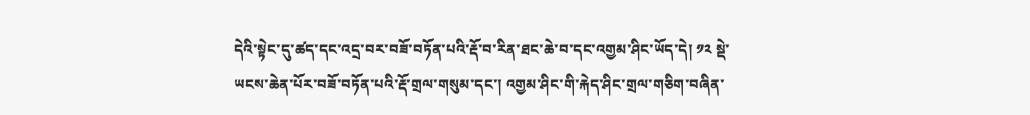དེའི་སྟེང་དུ་ཚད་དང་འདྲ་བར་བཟོ་བཏོན་པའི་རྡོ་བ་རིན་ཐང་ཆེ་བ་དང་འགྱམ་ཤིང་ཡོད་དེ། ༡༢ སྡེ་ཡངས་ཆེན་པོར་བཟོ་བཏོན་པའི་རྡོ་གྲལ་གསུམ་དང་། འགྱམ་ཤིང་གི་རྐེད་ཤིང་གྲལ་གཅིག་བཞིན་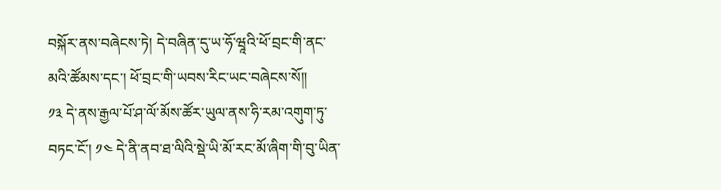བསྐོར་ནས་བཞེངས་ཏེ། དེ་བཞིན་དུ་ཡ་ཧོ་ཝཱའི་ཕོ་བྲང་གི་ནང་མའི་ཚོམས་དང་། ཕོ་བྲང་གི་ཡབས་རིང་ཡང་བཞེངས་སོ༎
༡༣ དེ་ནས་རྒྱལ་པོ་ཤ་ལོ་མོས་ཚོར་ཡུལ་ནས་ཧི་རམ་འགུག་ཏུ་བཏང་ངོ་། ༡༤ དེ་ནི་ནབ་ཐ་ལིའི་སྡེ་ཡི་མོ་རང་མོ་ཞིག་གི་བུ་ཡིན་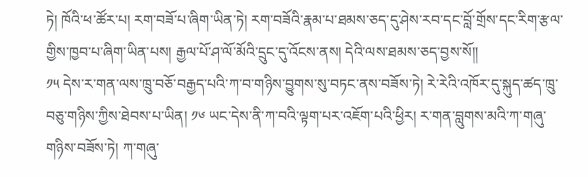ཏེ། ཁོའི་ཕ་ཚོར་པ། རག་བཟོ་པ་ཞིག་ཡིན་ཏེ། རག་བཟོའི་རྣམ་པ་ཐམས་ཅད་དུ་ཤེས་རབ་དང་བློ་གྲོས་དང་རིག་རྩལ་གྱིས་ཁྱབ་པ་ཞིག་ཡིན་པས། རྒྱལ་པོ་ཤ་ལོ་མོའི་དྲུང་དུ་འོངས་ནས། དེའི་ལས་ཐམས་ཅད་བྱས་སོ༎
༡༥ དེས་ར་གན་ལས་ཁྲུ་བཅོ་བརྒྱད་པའི་ཀ་བ་གཉིས་བྱུགས་སུ་བཏང་ནས་བཟོས་ཏེ། རེ་རེའི་འཁོར་དུ་སྐུད་ཚད་ཁྲུ་བཅུ་གཉིས་ཀྱིས་ཐེབས་པ་ཡིན། ༡༦ ཡང་དེས་ནི་ཀ་བའི་ལྟག་པར་འཇོག་པའི་ཕྱིར། ར་གན་བླུགས་མའི་ཀ་གཞུ་གཉིས་བཟོས་ཏེ། ཀ་གཞུ་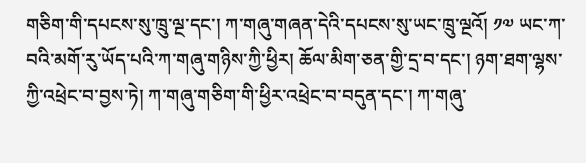གཅིག་གི་དཔངས་སུ་ཁྲུ་ལྔ་དང་། ཀ་གཞུ་གཞན་དེའི་དཔངས་སུ་ཡང་ཁྲུ་ལྔའོ། ༡༧ ཡང་ཀ་བའི་མགོ་རུ་ཡོད་པའི་ཀ་གཞུ་གཉིས་ཀྱི་ཕྱིར། ཆོལ་མིག་ཅན་གྱི་དྲ་བ་དང་། ཉག་ཐག་ལྷས་ཀྱི་འཕྲེང་བ་བྱས་ཏེ། ཀ་གཞུ་གཅིག་གི་ཕྱིར་འཕྲེང་བ་བདུན་དང་། ཀ་གཞུ་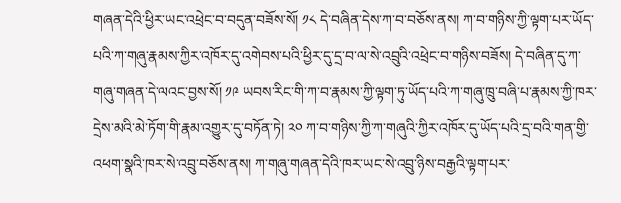གཞན་དེའི་ཕྱིར་ཡང་འཕྲེང་བ་བདུན་བཟོས་སོ། ༡༨ དེ་བཞིན་དེས་ཀ་བ་བཅོས་ནས། ཀ་བ་གཉིས་ཀྱི་ལྟག་པར་ཡོད་པའི་ཀ་གཞུ་རྣམས་ཀྱིར་འཁོར་དུ་འགེབས་པའི་ཕྱིར་དུ་དྲ་བ་ལ་སེ་འབྲུའི་འཕྲེང་བ་གཉིས་བཟོས། དེ་བཞིན་དུ་ཀ་གཞུ་གཞན་དེ་ལའང་བྱས་སོ། ༡༩ ཡབས་རིང་གི་ཀ་བ་རྣམས་ཀྱི་ལྟག་ཏུ་ཡོད་པའི་ཀ་གཞུ་ཁྲུ་བཞི་པ་རྣམས་ཀྱི་ཁར་དྲེས་མའི་མེ་ཏོག་གི་རྣམ་འགྱུར་དུ་བཏོན་ཏེ། ༢༠ ཀ་བ་གཉིས་ཀྱི་ཀ་གཞུའི་ཀྱིར་འཁོར་དུ་ཡོད་པའི་དྲ་བའི་གན་གྱི་འཕག་སྣའི་ཁར་སེ་འབྲུ་བཅོས་ནས། ཀ་གཞུ་གཞན་དེའི་ཁར་ཡང་སེ་འབྲུ་ཉིས་བརྒྱའི་ལྟག་པར་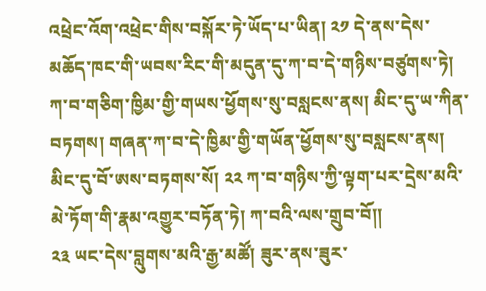འཕྲེང་འོག་འཕྲེང་གིས་བསྐོར་ཏེ་ཡོད་པ་ཡིན། ༢༡ དེ་ནས་དེས་མཆོད་ཁང་གི་ཡབས་རིང་གི་མདུན་དུ་ཀ་བ་དེ་གཉིས་བཙུགས་ཏེ། ཀ་བ་གཅིག་ཁྱིམ་གྱི་གཡས་ཕྱོགས་སུ་བསླངས་ནས། མིང་དུ་ཡ་ཀིན་བཏགས། གཞན་ཀ་བ་དེ་ཁྱིམ་གྱི་གཡོན་ཕྱོགས་སུ་བསླངས་ནས། མིང་དུ་བོ་ཨས་བཏགས་སོ། ༢༢ ཀ་བ་གཉིས་ཀྱི་ལྟག་པར་དྲེས་མའི་མེ་ཏོག་གི་རྣམ་འགྱུར་བཏོན་ཏེ། ཀ་བའི་ལས་གྲུབ་བོ༎
༢༣ ཡང་དེས་བླུགས་མའི་རྒྱ་མཚོ། ཟུར་ནས་ཟུར་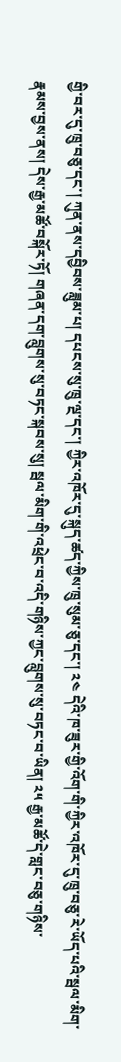གྱི་བར་དུ་ཁྲུ་བཅུ་དང་། ཀུན་ནས་དབྱིབས་ཟླུམ་པ། དཔངས་སུ་ཁྲུ་ལྔ་དང་། ཀྱིར་འཁོར་དུ་སྐུད་ཚད་ཀྱིས་ཁྲུ་སུམ་ཅུ་དང་། ༢༤ དེའི་ཁ་ཟུར་གྱི་འོག་གི་ཀྱིར་འཁོར་དུ་ཁྲུ་བཅུ་རེ་ཡོད་པའི་སྦལ་མིག་རྣམས་བྱས་ནས། དེས་རྒྱ་མཚོ་བསྐོར་ཏོ། གཞན་དག་བླུགས་སུ་བཏང་སྐབས་སུ། སྦལ་མིག་གི་འཕྲེང་བ་འདི་གཉིས་ཀྱང་བླུགས་སུ་བཏང་བ་ཡིན། ༢༥ རྒྱ་མཚོ་དེ་གླང་བཅུ་གཉིས་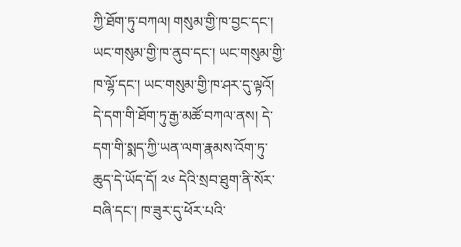ཀྱི་ཐོག་ཏུ་བཀལ། གསུམ་གྱི་ཁ་བྱང་དང་། ཡང་གསུམ་གྱི་ཁ་ནུབ་དང་། ཡང་གསུམ་གྱི་ཁ་ལྷོ་དང་། ཡང་གསུམ་གྱི་ཁ་ཤར་དུ་ལྟའོ། དེ་དག་གི་ཐོག་ཏུ་རྒྱ་མཚོ་བཀལ་ནས། དེ་དག་གི་སྨད་ཀྱི་ཡན་ལག་རྣམས་འོག་ཏུ་ཆུད་དེ་ཡོད་དོ། ༢༦ དེའི་སྲབ་ཐུག་ནི་སོར་བཞི་དང་། ཁ་ཟུར་དུ་ཕོར་པའི་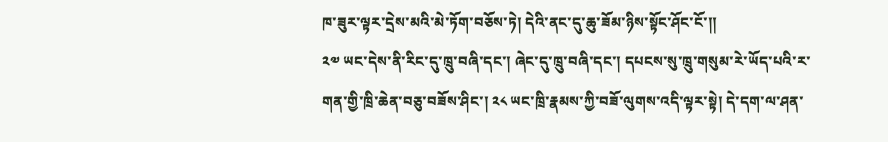ཁ་ཟུར་ལྟར་དྲེས་མའི་མེ་ཏོག་བཅོས་ཏེ། དེའི་ནང་དུ་ཆུ་ཟོམ་ཉིས་སྟོང་ཤོང་ངོ་༎
༢༧ ཡང་དེས་ནི་རིང་དུ་ཁྲུ་བཞི་དང་། ཞེང་དུ་ཁྲུ་བཞི་དང་། དཔངས་སུ་ཁྲུ་གསུམ་རེ་ཡོད་པའི་ར་གན་གྱི་ཁྲི་ཆེན་བཅུ་བཟོས་ཤིང་། ༢༨ ཡང་ཁྲི་རྣམས་ཀྱི་བཟོ་ལུགས་འདི་ལྟར་སྟེ། དེ་དག་ལ་ཤན་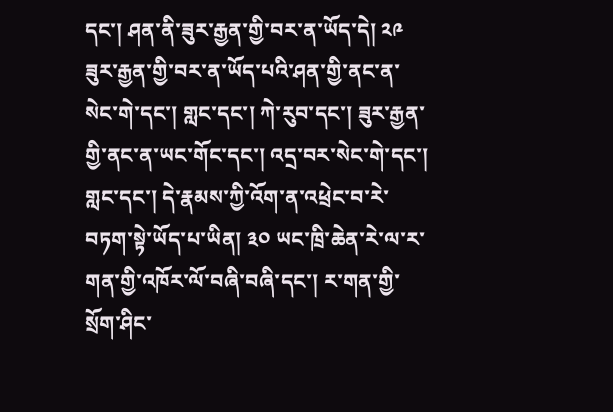དང་། ཤན་ནི་ཟུར་རྒྱན་གྱི་བར་ན་ཡོད་དེ། ༢༩ ཟུར་རྒྱན་གྱི་བར་ན་ཡོད་པའི་ཤན་གྱི་ནང་ན་སེང་གེ་དང་། གླང་དང་། ཀེ་རུབ་དང་། ཟུར་རྒྱན་གྱི་ནང་ན་ཡང་གོང་དང་། འདྲ་བར་སེང་གེ་དང་། གླང་དང་། དེ་རྣམས་ཀྱི་འོག་ན་འཕྲེང་བ་རེ་བཏག་སྟེ་ཡོད་པ་ཡིན། ༣༠ ཡང་ཁྲི་ཆེན་རེ་ལ་ར་གན་གྱི་འཁོར་ལོ་བཞི་བཞི་དང་། ར་གན་གྱི་སྲོག་ཤིང་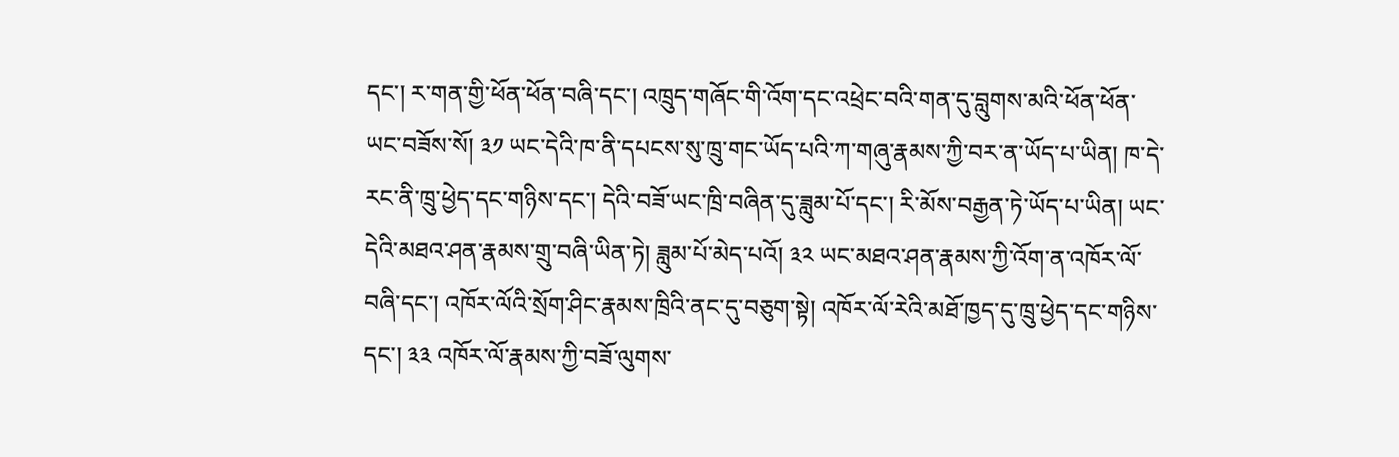དང་། ར་གན་གྱི་ཕོན་ཕོན་བཞི་དང་། འཁྲུད་གཞོང་གི་འོག་དང་འཕྲེང་བའི་གན་དུ་བླུགས་མའི་ཕོན་ཕོན་ཡང་བཟོས་སོ། ༣༡ ཡང་དེའི་ཁ་ནི་དཔངས་སུ་ཁྲུ་གང་ཡོད་པའི་ཀ་གཞུ་རྣམས་ཀྱི་བར་ན་ཡོད་པ་ཡིན། ཁ་དེ་རང་ནི་ཁྲུ་ཕྱེད་དང་གཉིས་དང་། དེའི་བཟོ་ཡང་ཁྲི་བཞིན་དུ་ཟླུམ་པོ་དང་། རི་མོས་བརྒྱན་ཏེ་ཡོད་པ་ཡིན། ཡང་དེའི་མཐའ་ཤན་རྣམས་གྲུ་བཞི་ཡིན་ཏེ། ཟླུམ་པོ་མེད་པའོ། ༣༢ ཡང་མཐའ་ཤན་རྣམས་ཀྱི་འོག་ན་འཁོར་ལོ་བཞི་དང་། འཁོར་ལོའི་སྲོག་ཤིང་རྣམས་ཁྲིའི་ནང་དུ་བཅུག་སྟེ། འཁོར་ལོ་རེའི་མཐོ་ཁྱད་དུ་ཁྲུ་ཕྱེད་དང་གཉིས་དང་། ༣༣ འཁོར་ལོ་རྣམས་ཀྱི་བཟོ་ལུགས་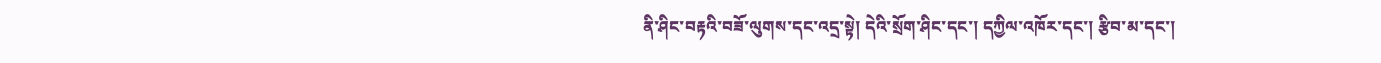ནི་ཤིང་བརྟའི་བཟོ་ལུགས་དང་འདྲ་སྟེ། དེའི་སྲོག་ཤིང་དང་། དཀྱིལ་འཁོར་དང་། རྩིབ་མ་དང་།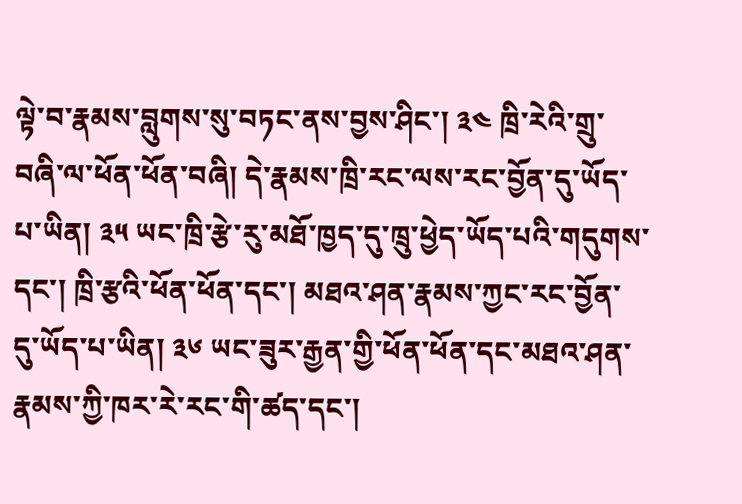ལྟེ་བ་རྣམས་བླུགས་སུ་བཏང་ནས་བྱས་ཤིང་། ༣༤ ཁྲི་རེའི་གྲུ་བཞི་ལ་ཕོན་ཕོན་བཞི། དེ་རྣམས་ཁྲི་རང་ལས་རང་བྱོན་དུ་ཡོད་པ་ཡིན། ༣༥ ཡང་ཁྲི་རྩེ་རུ་མཐོ་ཁྱད་དུ་ཁྲུ་ཕྱེད་ཡོད་པའི་གདུགས་དང་། ཁྲི་རྩའི་ཕོན་ཕོན་དང་། མཐའ་ཤན་རྣམས་ཀྱང་རང་བྱོན་དུ་ཡོད་པ་ཡིན། ༣༦ ཡང་ཟུར་རྒྱན་གྱི་ཕོན་ཕོན་དང་མཐའ་ཤན་རྣམས་ཀྱི་ཁར་རེ་རང་གི་ཚད་དང་།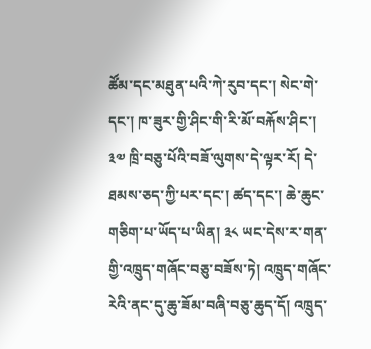ཚོམ་དང་མཐུན་པའི་ཀེ་རུབ་དང་། སེང་གེ་དང་། ཁ་ཟུར་གྱི་ཤིང་གི་རི་མོ་བརྐོས་ཤིང་། ༣༧ ཁྲི་བཅུ་པོའི་བཟོ་ལུགས་དེ་ལྟར་རོ། དེ་ཐམས་ཅད་ཀྱི་པར་དང་། ཚད་དང་། ཆེ་ཆུང་གཅིག་པ་ཡོད་པ་ཡིན། ༣༨ ཡང་དེས་ར་གན་གྱི་འཁྲུད་གཞོང་བཅུ་བཟོས་ཏེ། འཁྲུད་གཞོང་རེའི་ནང་དུ་ཆུ་ཟོམ་བཞི་བཅུ་ཆུད་དོ། འཁྲུད་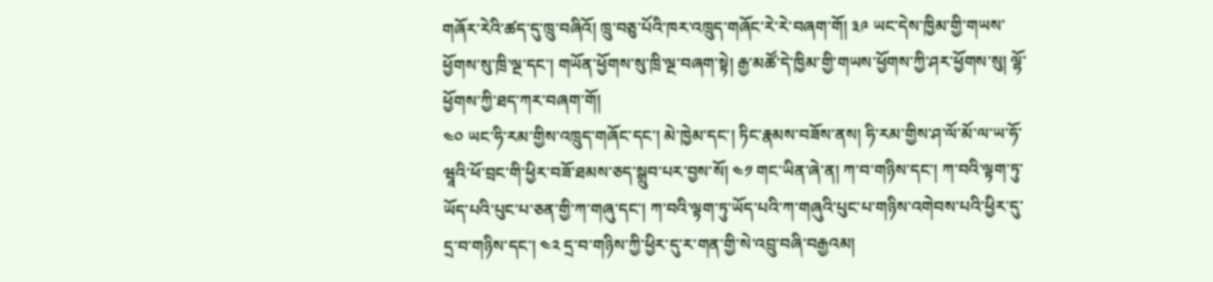གཞོར་རེའི་ཚད་དུ་ཁྲུ་བཞིའོ། ཁྲུ་བཅུ་པོའི་ཁར་འཁྲུད་གཞོང་རེ་རེ་བཞག་གོ། ༣༩ ཡང་དེས་ཁྱིམ་གྱི་གཡས་ཕྱོགས་སུ་ཁྲི་ལྔ་དང་། གཡོན་ཕྱོགས་སུ་ཁྲི་ལྔ་བཞག་སྟེ། རྒྱ་མཚོ་དེ་ཁྱིམ་གྱི་གཡས་ཕྱོགས་ཀྱི་ཤར་ཕྱོགས་སུ། ལྷོ་ཕྱོགས་ཀྱི་ཐད་ཀར་བཞག་གོ།
༤༠ ཡང་ཧི་རམ་གྱིས་འཁྲུད་གཞོང་དང་། མེ་ཁྱེམ་དང་། ཏིང་རྣམས་བཟོས་ནས། ཧི་རམ་གྱིས་ཤ་ལོ་མོ་ལ་ཡ་ཧོ་ཝཱའི་ཕོ་བྲང་གི་ཕྱིར་བཟོ་ཐམས་ཅད་སྒྲུབ་པར་བྱས་སོ། ༤༡ གང་ཡིན་ཞེ་ན། ཀ་བ་གཉིས་དང་། ཀ་བའི་ལྟག་ཏུ་ཡོད་པའི་པུང་པ་ཅན་གྱི་ཀ་གཞུ་དང་། ཀ་བའི་ལྟག་ཏུ་ཡོད་པའི་ཀ་གཞུའི་པུང་པ་གཉིས་འགེབས་པའི་ཕྱིར་དུ་དྲ་བ་གཉིས་དང་། ༤༢ དྲ་བ་གཉིས་ཀྱི་ཕྱིར་དུ་ར་གན་གྱི་སེ་འབྲུ་བཞི་བརྒྱའམ།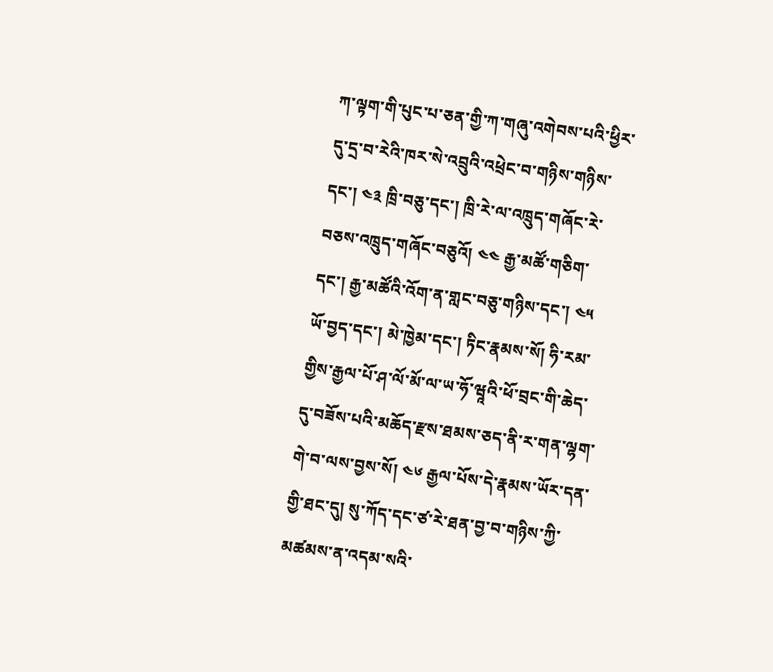ཀ་ལྟག་གི་པུང་པ་ཅན་གྱི་ཀ་གཞུ་འགེབས་པའི་ཕྱིར་དུ་དྲ་བ་རེའི་ཁར་སེ་འབྲུའི་འཕྲེང་བ་གཉིས་གཉིས་དང་། ༤༣ ཁྲི་བཅུ་དང་། ཁྲི་རེ་ལ་འཁྲུད་གཞོང་རེ་བཅས་འཁྲུད་གཞོང་བཅུའོ། ༤༤ རྒྱ་མཚོ་གཅིག་དང་། རྒྱ་མཚོའི་འོག་ན་གླང་བཅུ་གཉིས་དང་། ༤༥ ཡོ་བྱད་དང་། མེ་ཁྱེམ་དང་། ཏིང་རྣམས་སོ། ཧི་རམ་གྱིས་རྒྱལ་པོ་ཤ་ལོ་མོ་ལ་ཡ་ཧོ་ཝཱའི་ཕོ་བྲང་གི་ཆེད་དུ་བཟོས་པའི་མཆོད་རྫས་ཐམས་ཅད་ནི་ར་གན་ལྷག་གེ་བ་ལས་བྱས་སོ། ༤༦ རྒྱལ་པོས་དེ་རྣམས་ཡོར་དན་གྱི་ཐང་དུ། སུ་ཀོད་དང་ཙ་རེ་ཐན་བྱ་བ་གཉིས་ཀྱི་མཚམས་ན་འདམ་སའི་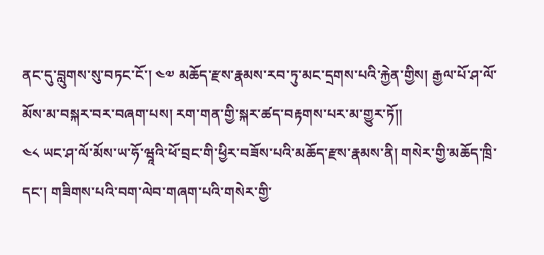ནང་དུ་བླུགས་སུ་བཏང་ངོ་། ༤༧ མཆོད་རྫས་རྣམས་རབ་ཏུ་མང་དྲགས་པའི་རྐྱེན་གྱིས། རྒྱལ་པོ་ཤ་ལོ་མོས་མ་བསྐར་བར་བཞག་པས། རག་གན་གྱི་སྐར་ཚད་བརྟགས་པར་མ་གྱུར་ཏོ༎
༤༨ ཡང་ཤ་ལོ་མོས་ཡ་ཧོ་ཝཱའི་ཕོ་བྲང་གི་ཕྱིར་བཟོས་པའི་མཆོད་རྫས་རྣམས་ནི། གསེར་གྱི་མཆོད་ཁྲི་དང་། གཟིགས་པའི་བག་ལེབ་གཞག་པའི་གསེར་གྱི་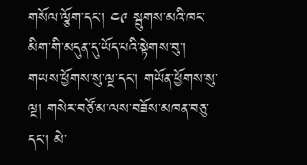གསོལ་ལྕོག་དང་། ༤༩ སྦུགས་མའི་ཁང་མིག་གི་མདུན་དུ་ཡོད་པའི་སྟེགས་བུ་། གཡས་ཕྱོགས་སུ་ལྔ་དང་། གཡོན་ཕྱོགས་སུ་ལྔ། གསེར་བཙོ་མ་ལས་བཟོས་མཁན་བཅུ་དང་། མེ་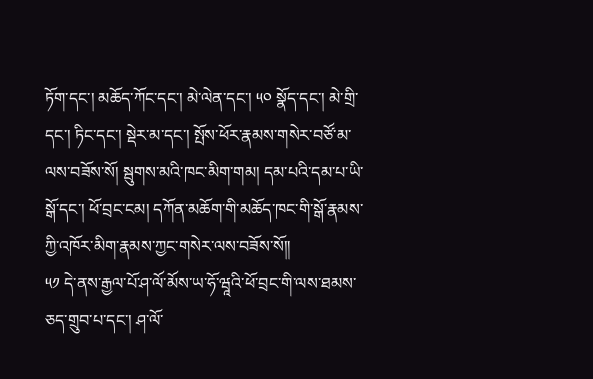ཏོག་དང་། མཆོད་ཀོང་དང་། མེ་ལེན་དང་། ༥༠ སྣོད་དང་། མེ་གྲི་དང་། ཏིང་དང་། སྡེར་མ་དང་། སྤོས་ཕོར་རྣམས་གསེར་བཙོ་མ་ལས་བཟོས་སོ། སྦུགས་མའི་ཁང་མིག་གམ། དམ་པའི་དམ་པ་ཡི་སྒོ་དང་། ཕོ་བྲང་ངམ། དཀོན་མཆོག་གི་མཆོད་ཁང་གི་སྒོ་རྣམས་ཀྱི་འཁོར་མིག་རྣམས་ཀྱང་གསེར་ལས་བཟོས་སོ༎
༥༡ དེ་ནས་རྒྱལ་པོ་ཤ་ལོ་མོས་ཡ་ཧོ་ཝཱའི་ཕོ་བྲང་གི་ལས་ཐམས་ཅད་གྲུབ་པ་དང་། ཤ་ལོ་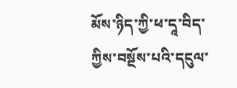མོས་ཉིད་ཀྱི་ཕ་དཱ་བིད་ཀྱིས་བསྔོས་པའི་དངུལ་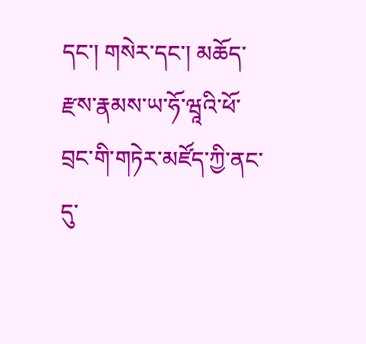དང་། གསེར་དང་། མཆོད་རྫས་རྣམས་ཡ་ཧོ་ཝཱའི་ཕོ་བྲང་གི་གཏེར་མཛོད་ཀྱི་ནང་དུ་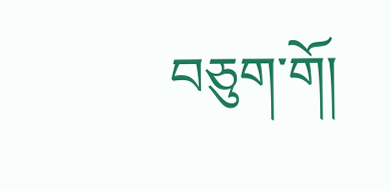བཅུག་གོ།